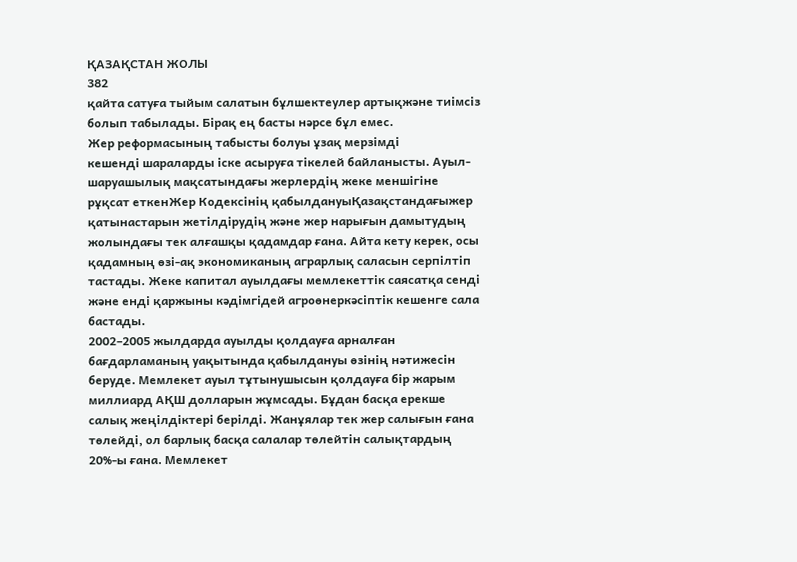ҚАЗАҚСТАН ЖОЛЫ
382
қайта сатуға тыйым салатын бұлшектеулер артықжәне тиімсіз
болып табылады. Бірақ ең басты нәрсе бұл емес.
Жер реформасының табысты болуы ұзақ мерзімді
кешенді шараларды іске асыруға тікелей байланысты. Ауыл-
шаруашылық мақсатындағы жерлердің жеке меншігіне
рұқсат еткенЖер Кодексінің қабылдануыҚазақстандағыжер
қатынастарын жетілдірудің және жер нарығын дамытудың
жолындағы тек алғашқы қадамдар ғана. Айта кету керек, осы
қадамның өзі-ақ экономиканың аграрлық саласын серпілтіп
тастады. Жеке капитал ауылдағы мемлекеттік саясатқа сенді
және енді қаржыны кәдімгідей агроөнеркәсіптік кешенге сала
бастады.
2002–2005 жылдарда ауылды қолдауға арналған
бағдарламаның уақытында қабылдануы өзінің нәтижесін
беруде. Мемлекет ауыл тұтынушысын қолдауға бір жарым
миллиард АҚШ долларын жұмсады. Бұдан басқа ерекше
салық жеңілдіктері берілді. Жанұялар тек жер салығын ғана
төлейді, ол барлық басқа салалар төлейтін салықтардың
20%-ы ғана. Мемлекет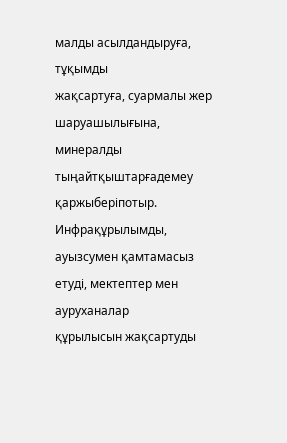малды асылдандыруға, тұқымды
жақсартуға, суармалы жер шаруашылығына, минералды
тыңайтқыштарғадемеу қаржыберіпотыр. Инфрақұрылымды,
ауызсумен қамтамасыз етуді, мектептер мен ауруханалар
құрылысын жақсартуды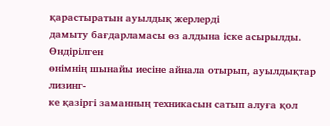қарастыратын ауылдық жерлерді
дамыту бағдарламасы өз алдына іске асырылды. Өндірілген
өнімнің шынайы иесіне айнала отырып, ауылдықтар лизинг-
ке қазіргі заманның техникасын сатып алуға қол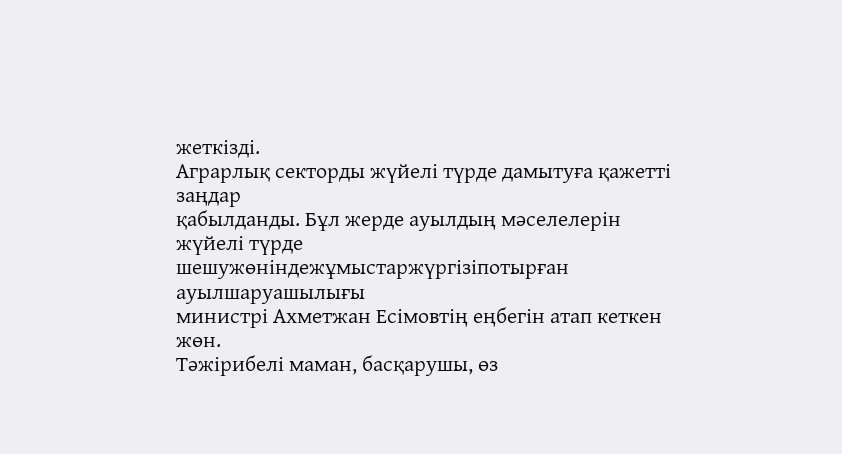жеткізді.
Аграрлық секторды жүйелі түрде дамытуға қажетті заңдар
қабылданды. Бұл жерде ауылдың мәселелерін жүйелі түрде
шешужөніндежұмыстаржүргізіпотырған ауылшаруашылығы
министрі Ахметжан Есімовтің еңбегін атап кеткен жөн.
Тәжірибелі маман, басқарушы, өз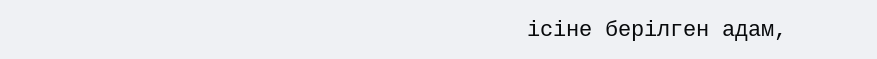ісіне берілген адам,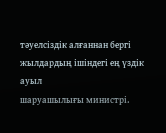тәуелсіздік алғаннан бергі жылдардың ішіндегі ең үздік ауыл
шаруашылығы министрі.